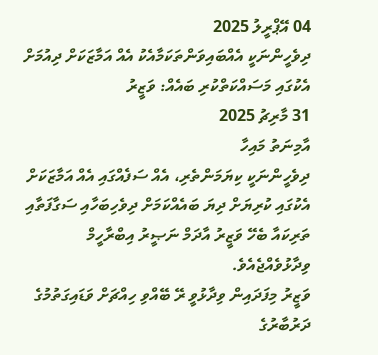04 އޭޕްރީލު 2025
ދިވެހީންނަކީ އެއްބައިވަންތަކަމާއެކު އެއް އަމާޒަކަށް ދިއުމަށް އެކުގައި މަސައްކަތްކުރި ބައެއް: ވަޒީރު
31 މާރިޗު 2025
އާމިނަތު މައިހާ
ދިވެހީންނަކީ ކިޔަމަންތެރި، އެއް ސަފެއްގައި އެއް އަމާޒަކަށް އެކުގައި ކުރިޔަށް ދިޔަ ބައެއްކަމަށް ދިވެހިބަހާއި ސަގާފަތާއި ތަރިކައާ ބެހޭ ވަޒީރު އާދަމް ނަޞީރު އިބްރާހީމް ވިދާޅުވެއްޖެއެވެ.
ވަޒީރު މިފަދައިން ވިދާޅުވީ ރޭ ބޭއްވި ހިއްޗަށް ވަޑައިގަތުމުގެ ދަރުބާރުގެ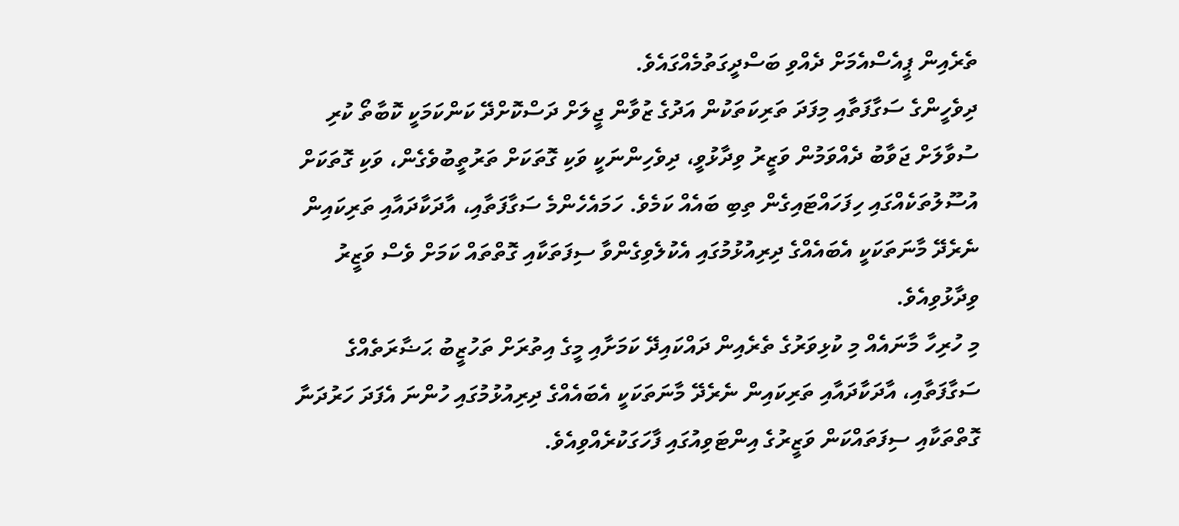ތެރެއިން ޕީއެސްއެމަށް ދެއްވި ބަސްދީގަތުމެއްގައެވެ.
ދިވެހީންގެ ސަގާފަތާއި މިފަދަ ތަރިކަތަކުން އަދުގެ ޒުވާން ޖީލަށް ދަސްކޮށްދޭ ކަންކަމަކީ ކޮބާތޯ ކުރި ސުވާލަށް ޖަވާބު ދެއްވަމުން ވަޒީރު ވިދާޅުވީ، ދިވެހިންނަކީ ވަކި ގޮތަކަށް ތަރުތީބުވެގެން، ވަކި ގޮތަކަށް އުސޫލުތަކެއްގައި ހިފަހައްޓައިގެން ތިބި ބައެއް ކަމެވެ. ހަމައެހެންމެ ސަގާފަތާއި، އާދަކާދައާއި ތަރިކައިން ނެރެދޭ މާނަތަކަކީ އެބައެއްގެ ދިރިއުޅުމުގައި އެކުލެވިގެންވާ ސިފަތަކާއި ގޮތްތައް ކަމަށް ވެސް ވަޒީރު ވިދާޅުވިއެވެ.
މި ހުރިހާ މާނައެއް މި ކުޅިވަރުގެ ތެރެއިން ދައްކައިދޭ ކަމަށާއި މީގެ އިތުރަށް ތަހުޒީބު ޙަޟާރަތެއްގެ ސަގާފަތާއި، އާދަކާދައާއި ތަރިކައިން ނެރެދޭ މާނަތަކަކީ އެބައެއްގެ ދިރިއުޅުމުގައި ހުންނަ އެފަދަ ހަރުދަނާ ގޮތްތަކާއި ސިފަތައްކަން ވަޒީރުގެ އިންޓަވިއުގައި ފާހަގަކުރެއްވިއެވެ.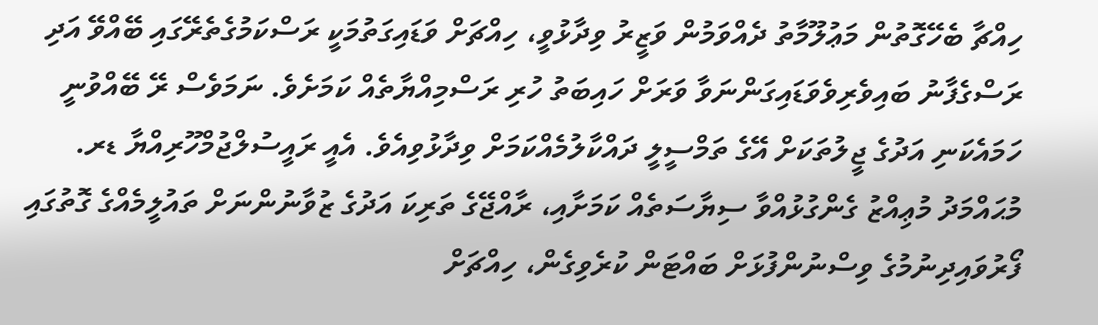ހިއްޗާ ބެހޭގޮތުން މަޢުލޫމާތު ދެއްވަމުން ވަޒީރު ވިދާޅުވީ، ހިއްޗަށް ވަޑައިގަތުމަކީ ރަސްކަމުގެތެރޭގައި ބޭއްވޭ އަދި ރަސްގެފާނު ބައިވެރިވެވަޑައިގަންނަވާ ވަރަށް ހައިބަތު ހުރި ރަސްމިއްޔާތެއް ކަމަށެވެ. ނަމަވެސް ރޭ ބޭއްވުނީ ހަމައެކަނި އަދުގެ ޖީލުތަކަށް އޭގެ ތަމްސީލީ ދައްކާލުމެއްކަމަށް ވިދާޅުވިއެވެ. އެއީ ރައީސުލްޖުމްހޫރިއްޔާ ޑރ. މުޙައްމަދު މުޢިއްޒު ގެންގުޅުއްވާ ސިޔާސަތެއް ކަމަށާއި، ރާއްޖޭގެ ތަރިކަ އަދުގެ ޒުވާނުންނަށް ތައުލީމެއްގެ ގޮތުގައި ފޯރުވައިދިނުމުގެ ވިސްނުންފުޅަށް ބައްޓަން ކުރެވިގެން، ހިއްޗަށް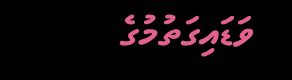ވަޑައިގަތުމުގެ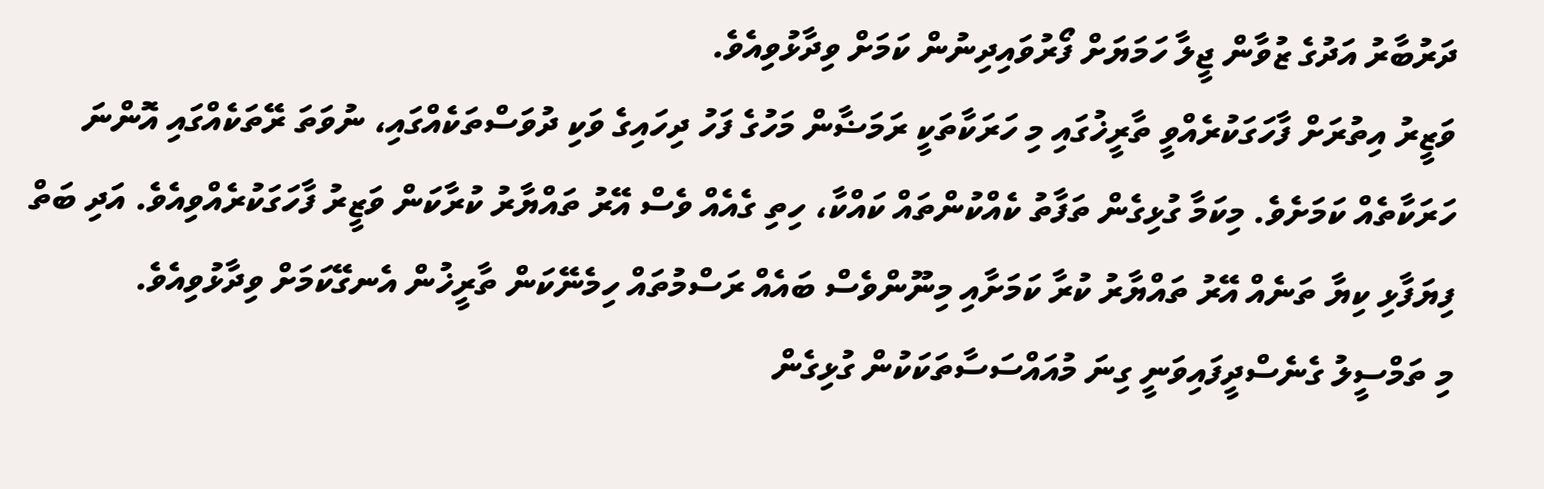ދަރުބާރު އަދުގެ ޒުވާން ޖީލާ ހަމަޔަށް ފޯރުވައިދިނުން ކަމަށް ވިދާޅުވިއެވެ.
ވަޒީރު އިތުރަށް ފާހަގަކުރެއްވީ ތާރީޚުގައި މި ހަރަކާތަކީ ރަމަޟާން މަހުގެ ފަހު ދިހައިގެ ވަކި ދުވަސްތަކެއްގައި، ނުވަތަ ރޭތަކެއްގައި އޮންނަ ހަރަކާތެއް ކަމަށެވެ. މިކަމާ ގުޅިގެން ތަފާތު ކެއްކުންތައް ކައްކާ، ހިތި ގެއެއް ވެސް އޭރު ތައްޔާރު ކުރާކަން ވަޒީރު ފާހަގަކުރެއްވިއެވެ. އަދި ބަތް ފިޔަފާޅި ކިޔާ ތަނެއް އޭރު ތައްޔާރު ކުރާ ކަމަށާއި މިނޫންވެސް ބައެއް ރަސްމުތައް ހިމެނޭކަން ތާރީޚުން އެނގޭކަމަށް ވިދާޅުވިއެވެ.
މި ތަމްސީލު ގެނެސްދީފައިވަނީ ގިނަ މުއައްސަސާތަކަކުން ގުޅިގެން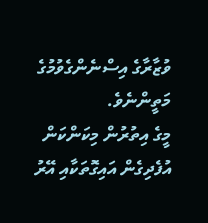ވުޒާރާގެ އިސްނެންގެވުމުގެ މަތީންނެވެ.
މީގެ އިތުރުން މިކަންކަން އުފެދިގެން އައިގޮތަކާއި އޭރު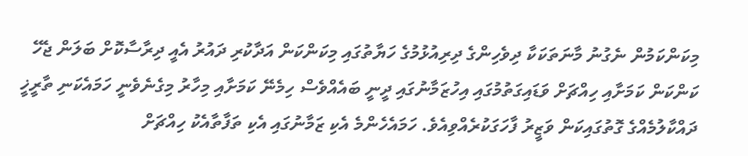މިކަންކަމުން ނެގުނު މާނަތަކަކާ ދިވެހިންގެ ދިރިއުޅުމުގެ ހަޔާތުގައި މިކަންކަން އަދާކުރި ދައުރު އެއީ ދިރާސާކޮށް ބަލަން ޖެހޭ ކަންކަން ކަމަށާއި ހިއްޗަށް ވަޑައިގަތުމުގައި އިހުޒަމާނުގައި ދީނީ ބައެއްވެސް ހިމެނޭ ކަމަށާއި މިހާރު މިގެނެވެނީ ހަމައެކަނި ތާރީޚީ ދައްކާލުމެއްގެ ގޮތުގައިކަން ވަޒީރު ފާހަގަކުރެއްވިއެވެ. ހަމައެހެންމެ އެކި ޒަމާނުގައި އެކި ތަފާތާއެކު ހިއްޗަށް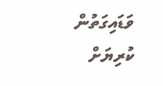ވަޑައިގަތުން ކުރިޔަށް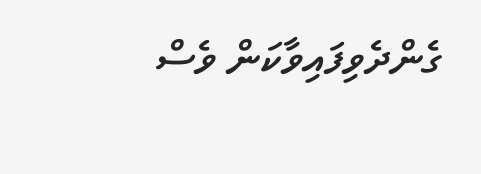ގެންދެވިފައިވާކަން ވެސް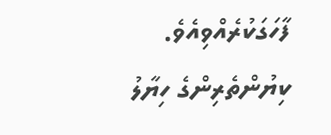ފާހަގަކުރެއްވިއެވެ.
ކިޔުންތެރިންގެ ހިޔާލު